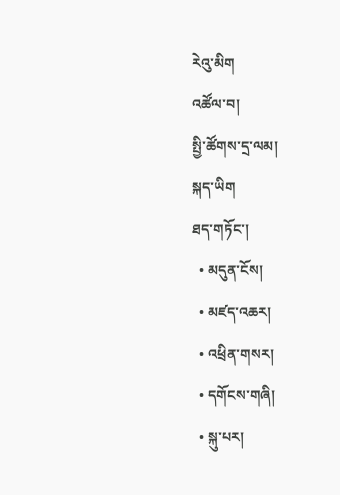རེའུ་མིག
འཚོལ་བ།
སྤྱི་ཚོགས་དྲ་ལམ།
སྐད་ཡིག
ཐད་གཏོང་།
  • མདུན་ངོས།
  • མཛད་འཆར།
  • འཕྲིན་གསར།
  • དགོངས་གཞི།
  • སྐུ་པར།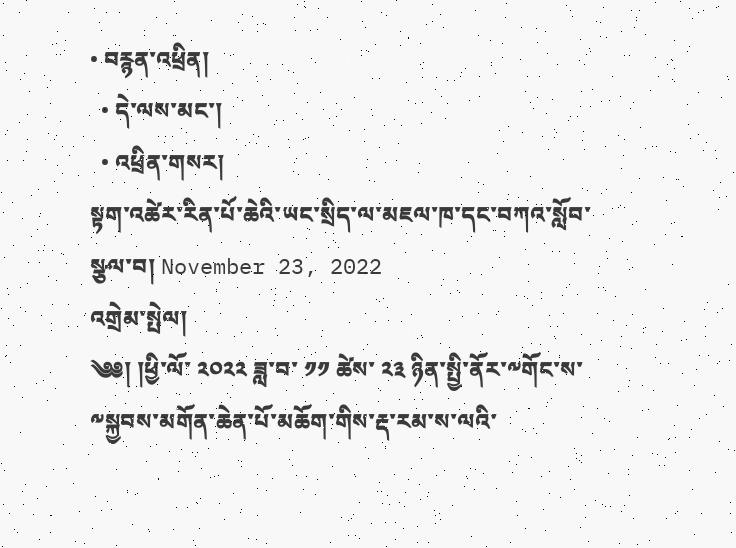• བརྙན་འཕྲིན།
  • དེ་ལས་མང་།
  • འཕྲིན་གསར།
སྟག་འཚེར་རིན་པོ་ཆེའི་ཡང་སྲིད་ལ་མཇལ་ཁ་དང་བཀའ་སློབ་སྩལ་བ། November 23, 2022
འགྲེམ་སྤེལ།
༄༅། །ཕྱི་ལོ་ ༢༠༢༢ ཟླ་བ་ ༡༡ ཚེས་ ༢༣ ཉིན་སྤྱི་ནོར་༸གོང་ས་༸སྐྱབས་མགོན་ཆེན་པོ་མཆོག་གིས་རྡ་རམ་ས་ལའི་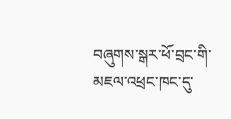བཞུགས་སྒར་ཕོ་བྲང་གི་མཇལ་འཕྲང་ཁང་དུ་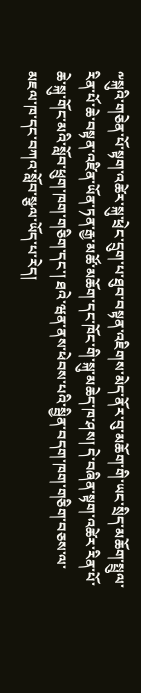༸སྐུའི་གཅེན་པོ་སྟག་འཚེར་སྐུ་ཕྲེང་དྲུག་པ་ཐུབ་བསྟན་འཇིགས་མེད་ནོར་བུ་མཆོག་གི་ཡང་སྲིད་མཆོག་སྤྲུལ་རིན་པོ་ཆེ་བསྟན་འཛིན་ཡོན་ཏན་རྒྱ་མཚོ་མཆོག་དང་ཁོང་གི་སྐུ་མཆེད་ཁ་ཤས། དེ་བཞིན་སྟག་འཚེར་རིན་པོ་ཆེ་སྐུ་གོང་མའི་སློབ་ཕྲུག་ཁག་གཅིག་དང་། ཐའེ་ཝན་ནས་ཕེབས་པའི་སྦྱིན་བདག་ཁག་གཅིག་བཅས་ལ་མཇལ་ཁ་དང་བཀའ་སློབ་སྩལ་ཡོད་པ་རེད།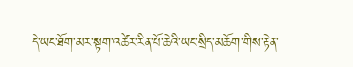དེ་ཡང་ཐོག་མར་སྟག་འཚེར་རིན་པོ་ཆེའི་ཡང་སྲིད་མཆོག་གིས་རྟེན་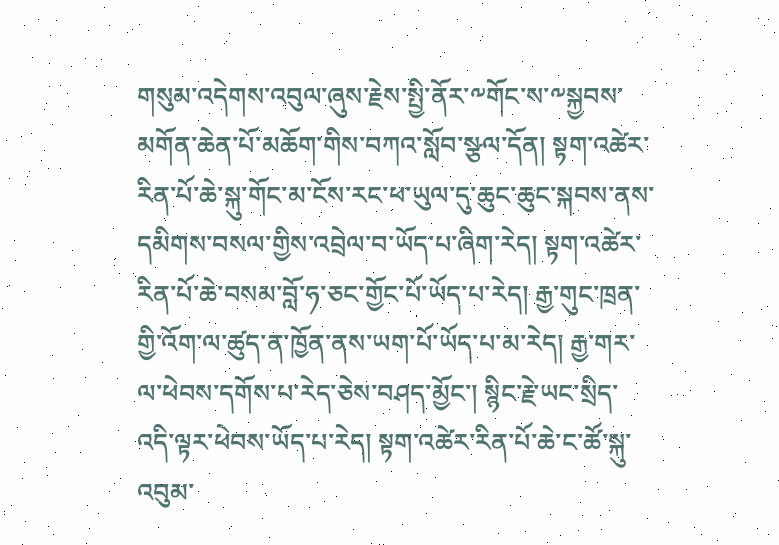གསུམ་འདེགས་འབུལ་ཞུས་རྗེས་སྤྱི་ནོར་༸གོང་ས་༸སྐྱབས་མགོན་ཆེན་པོ་མཆོག་གིས་བཀའ་སློབ་སྩལ་དོན། སྟག་འཚེར་རིན་པོ་ཆེ་སྐུ་གོང་མ་ངོས་རང་ཕ་ཡུལ་དུ་ཆུང་ཆུང་སྐབས་ནས་དམིགས་བསལ་གྱིས་འབྲེལ་བ་ཡོད་པ་ཞིག་རེད། སྟག་འཚེར་རིན་པོ་ཆེ་བསམ་བློ་ཧ་ཅང་གྱོང་པོ་ཡོད་པ་རེད། རྒྱ་གུང་ཁྲན་གྱི་འོག་ལ་ཚུད་ན་ཁྱོན་ནས་ཡག་པོ་ཡོད་པ་མ་རེད། རྒྱ་གར་ལ་ཕེབས་དགོས་པ་རེད་ཅེས་བཤད་མྱོང་། སྙིང་རྗེ་ཡང་སྲིད་འདི་ལྟར་ཕེབས་ཡོད་པ་རེད། སྟག་འཚེར་རིན་པོ་ཆེ་ང་ཚོ་སྐུ་འབུམ་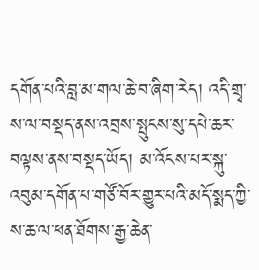དགོན་པའི་བླ་མ་གལ་ཆེ་བ་ཞིག་རེད། འདི་གྲྭ་ས་ལ་བསྡད་ནས་འབྲས་སྤུངས་སུ་དཔེ་ཆར་བལྟས་ནས་བསྡད་ཡོད། མ་འོངས་པར་སྐུ་འབུམ་དགོན་པ་གཙོ་བོར་གྱུར་པའི་མདོ་སྨད་ཀྱི་ས་ཆ་ལ་ཕན་ཐོགས་རྒྱ་ཆེན་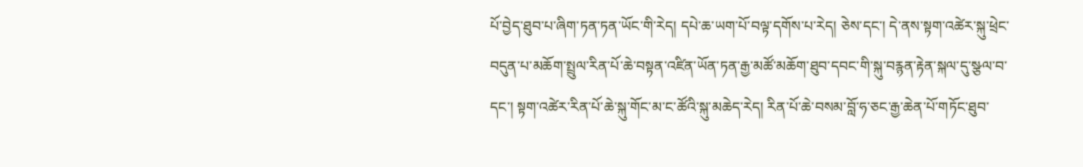པོ་བྱེད་ཐུབ་པ་ཞིག་ཏན་ཏན་ཡོང་གི་རེད། དཔེ་ཆ་ཡག་པོ་བལྟ་དགོས་པ་རེད། ཅེས་དང་། དེ་ནས་སྟག་འཚེར་སྐུ་ཕྲེང་བདུན་པ་མཆོག་སྤྲུལ་རིན་པོ་ཆེ་བསྟན་འཛིན་ཡོན་ཏན་རྒྱ་མཚོ་མཆོག་ཐུབ་དབང་གི་སྐུ་བརྙན་རྟེན་སྐལ་དུ་སྩལ་བ་དང་། སྟག་འཚེར་རིན་པོ་ཆེ་སྐུ་གོང་མ་ང་ཚོའི་སྐུ་མཆེད་རེད། རིན་པོ་ཆེ་བསམ་བློ་ཧ་ཅང་རྒྱ་ཆེན་པོ་གཏོང་ཐུབ་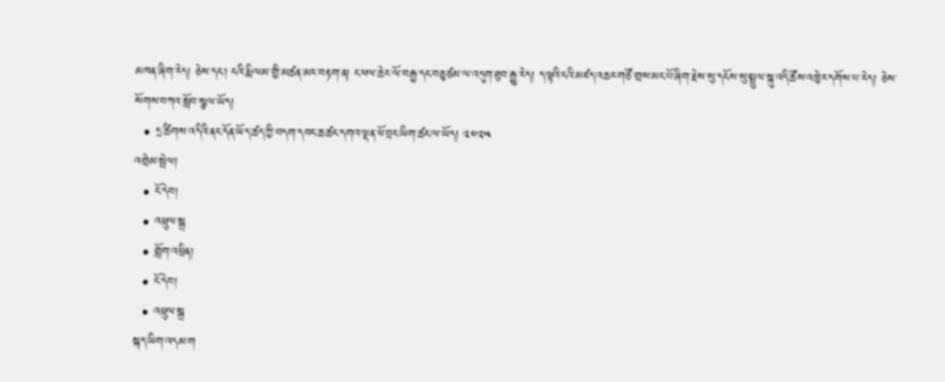མཁན་ཞིག་རེད། ཅེས་དང་། ངའི་རྨི་ལམ་གྱི་མཚན་མར་བརྟག་ན། ང་ཕལ་ཆེར་ལོ་བརྒྱ་དང་བཅུ་ཙམ་ལ་འདུག་ཐུབ་རྒྱུ་རེད། ད་ལྟའི་ངའི་མཛད་འཆར་གཙོ་གྲས་མང་པོ་ཞིག་རྗེས་སུ་དངོས་སུ་སྤྲུལ་སྐུ་འདི་ཚོས་འཁྱེར་དགོས་པ་རེད། ཅེས་སོགས་བཀའ་སློབ་སྩལ་ཡོད།
  • དྲ་ཚིགས་འདིའི་ནང་དོན་ཡོད་ཚད་ཀྱི་བདག་དབང་ཆ་ཚང་དགའ་ལྡན་ཕོ་བྲང་ཡིག་ཚང་ལ་ཡོད། ༢༠༢༥
འགྲེམ་སྤེལ།
  • ངོ་དེབ།
  • འཕྲུལ་སྒྲ
  • གློག་འཕྲིན།
  • ངོ་དེབ།
  • འཕྲུལ་སྒྲ
སྐད་ཡིག་འདམ་ག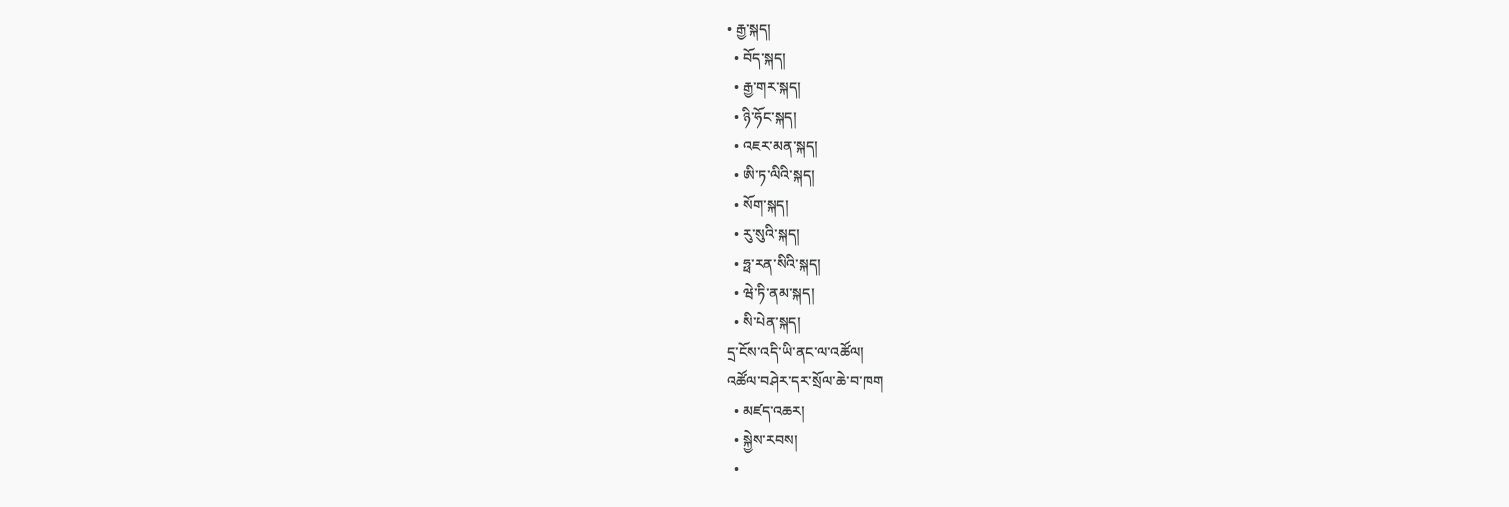• རྒྱ་སྐད།
  • བོད་སྐད།
  • རྒྱ་གར་སྐད།
  • ཉི་ཧོང་སྐད།
  • འཇར་མན་སྐད།
  • ཨི་ཏ་ལིའི་སྐད།
  • སོག་སྐད།
  • རུ་སུའི་སྐད།
  • ཧྥ་རན་སིའི་སྐད།
  • ཝེ་ཏི་ནམ་སྐད།
  • སི་པེན་སྐད།
དྲ་ངོས་འདི་ཡི་ནང་ལ་འཚོལ།
འཚོལ་བཤེར་དར་སྲོལ་ཆེ་བ་ཁག
  • མཛད་འཆར།
  • སྐྱེས་རབས།
  •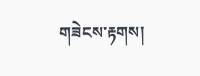གཟེངས་རྟགས།